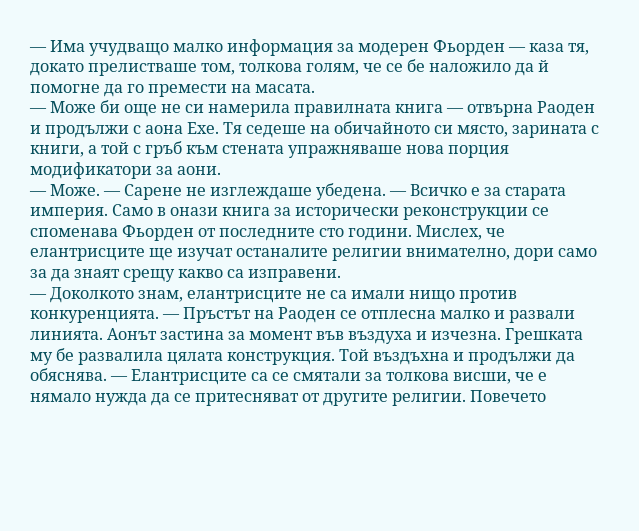— Има учудващо малко информация за модерен Фьорден — каза тя, докато прелистваше том, толкова голям, че се бе наложило да й помогне да го премести на масата.
— Може би още не си намерила правилната книга — отвърна Раоден и продължи с аона Ехе. Тя седеше на обичайното си място, зарината с книги, а той с гръб към стената упражняваше нова порция модификатори за аони.
— Може. — Сарене не изглеждаше убедена. — Всичко е за старата империя. Само в онази книга за исторически реконструкции се споменава Фьорден от последните сто години. Мислех, че елантрисците ще изучат останалите религии внимателно, дори само за да знаят срещу какво са изправени.
— Доколкото знам, елантрисците не са имали нищо против конкуренцията. — Пръстът на Раоден се отплесна малко и развали линията. Аонът застина за момент във въздуха и изчезна. Грешката му бе развалила цялата конструкция. Той въздъхна и продължи да обяснява. — Елантрисците са се смятали за толкова висши, че е нямало нужда да се притесняват от другите религии. Повечето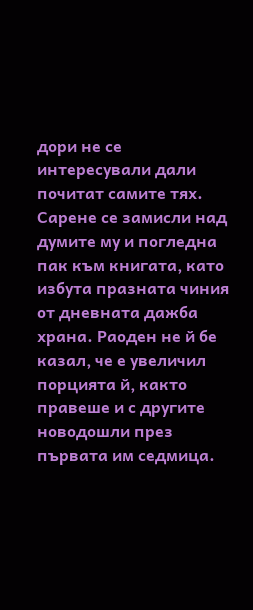дори не се интересували дали почитат самите тях.
Сарене се замисли над думите му и погледна пак към книгата, като избута празната чиния от дневната дажба храна. Раоден не й бе казал, че е увеличил порцията й, както правеше и с другите новодошли през първата им седмица.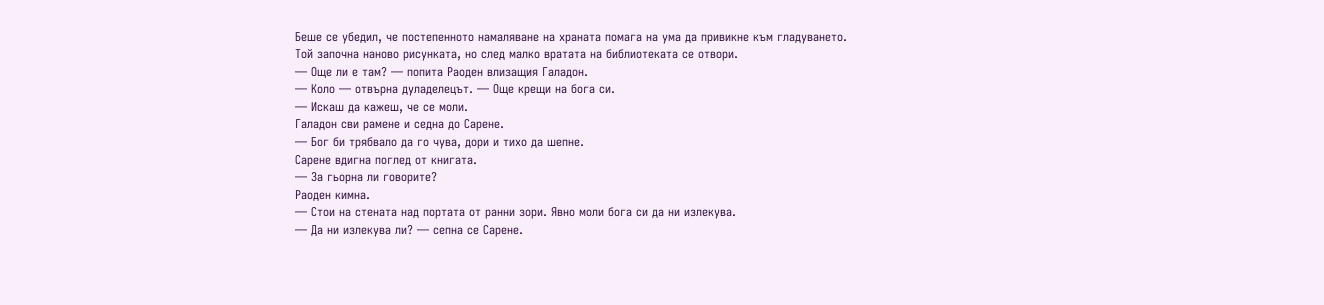Беше се убедил, че постепенното намаляване на храната помага на ума да привикне към гладуването.
Той започна наново рисунката, но след малко вратата на библиотеката се отвори.
— Още ли е там? — попита Раоден влизащия Галадон.
— Коло — отвърна дуладелецът. — Още крещи на бога си.
— Искаш да кажеш, че се моли.
Галадон сви рамене и седна до Сарене.
— Бог би трябвало да го чува, дори и тихо да шепне.
Сарене вдигна поглед от книгата.
— За гьорна ли говорите?
Раоден кимна.
— Стои на стената над портата от ранни зори. Явно моли бога си да ни излекува.
— Да ни излекува ли? — сепна се Сарене.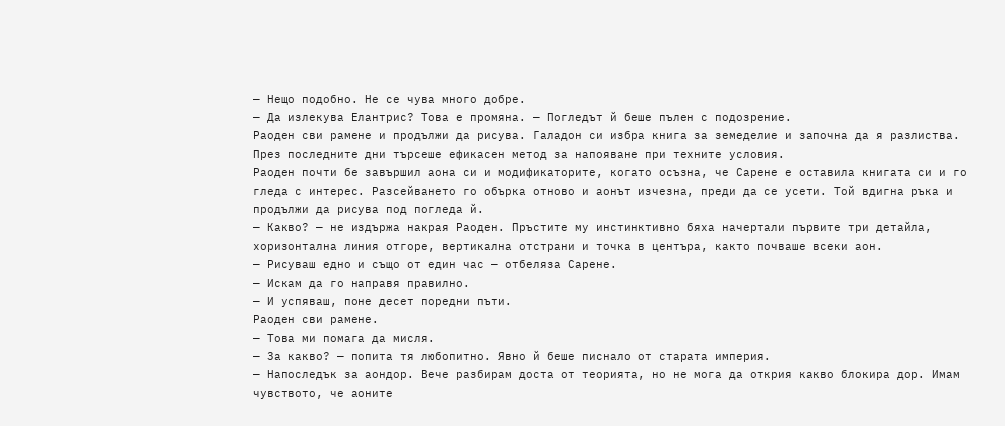— Нещо подобно. Не се чува много добре.
— Да излекува Елантрис? Това е промяна. — Погледът й беше пълен с подозрение.
Раоден сви рамене и продължи да рисува. Галадон си избра книга за земеделие и започна да я разлиства. През последните дни търсеше ефикасен метод за напояване при техните условия.
Раоден почти бе завършил аона си и модификаторите, когато осъзна, че Сарене е оставила книгата си и го гледа с интерес. Разсейването го обърка отново и аонът изчезна, преди да се усети. Той вдигна ръка и продължи да рисува под погледа й.
— Какво? — не издържа накрая Раоден. Пръстите му инстинктивно бяха начертали първите три детайла, хоризонтална линия отгоре, вертикална отстрани и точка в центъра, както почваше всеки аон.
— Рисуваш едно и също от един час — отбеляза Сарене.
— Искам да го направя правилно.
— И успяваш, поне десет поредни пъти.
Раоден сви рамене.
— Това ми помага да мисля.
— За какво? — попита тя любопитно. Явно й беше писнало от старата империя.
— Напоследък за аондор. Вече разбирам доста от теорията, но не мога да открия какво блокира дор. Имам чувството, че аоните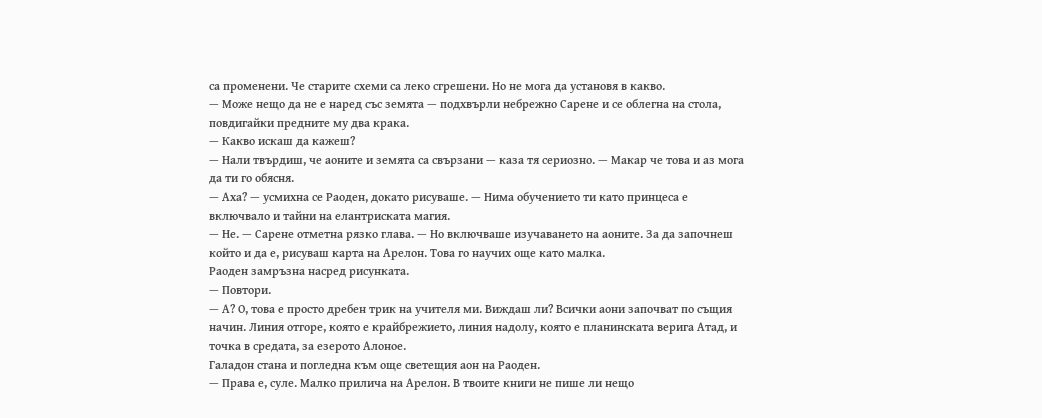са променени. Че старите схеми са леко сгрешени. Но не мога да установя в какво.
— Може нещо да не е наред със земята — подхвърли небрежно Сарене и се облегна на стола, повдигайки предните му два крака.
— Какво искаш да кажеш?
— Нали твърдиш, че аоните и земята са свързани — каза тя сериозно. — Макар че това и аз мога да ти го обясня.
— Аха? — усмихна се Раоден, докато рисуваше. — Нима обучението ти като принцеса е включвало и тайни на елантриската магия.
— Не. — Сарене отметна рязко глава. — Но включваше изучаването на аоните. За да започнеш който и да е, рисуваш карта на Арелон. Това го научих още като малка.
Раоден замръзна насред рисунката.
— Повтори.
— А? О, това е просто дребен трик на учителя ми. Виждаш ли? Всички аони започват по същия начин. Линия отгоре, която е крайбрежието, линия надолу, която е планинската верига Атад, и точка в средата, за езерото Алоное.
Галадон стана и погледна към още светещия аон на Раоден.
— Права е, суле. Малко прилича на Арелон. В твоите книги не пише ли нещо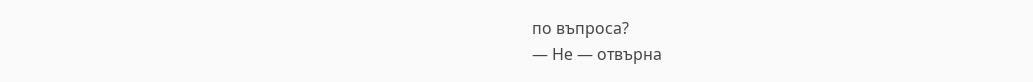по въпроса?
— Не — отвърна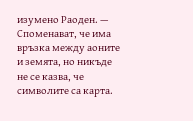изумено Раоден. — Споменават, че има връзка между аоните и земята, но никъде не се казва, че символите са карта.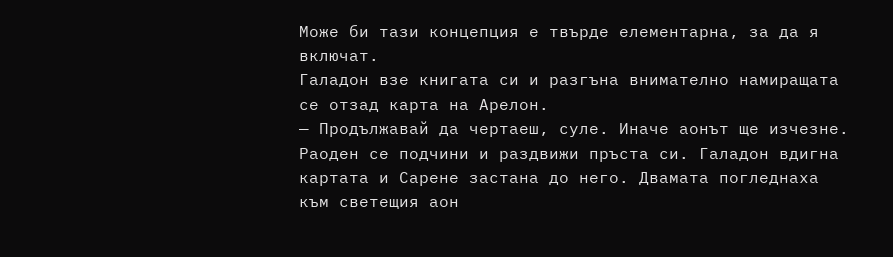Може би тази концепция е твърде елементарна, за да я включат.
Галадон взе книгата си и разгъна внимателно намиращата се отзад карта на Арелон.
— Продължавай да чертаеш, суле. Иначе аонът ще изчезне.
Раоден се подчини и раздвижи пръста си. Галадон вдигна картата и Сарене застана до него. Двамата погледнаха към светещия аон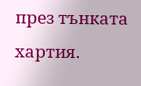през тънката хартия.